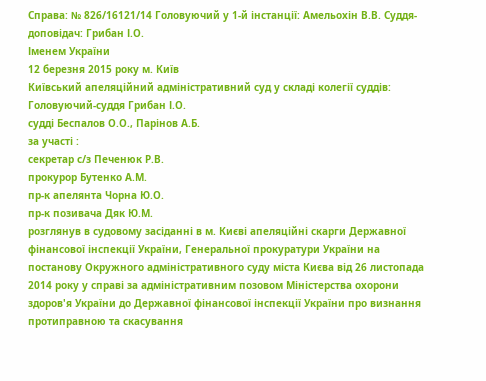Справа: № 826/16121/14 Головуючий у 1-й інстанції: Амельохін В.В. Суддя-доповідач: Грибан І.О.
Іменем України
12 березня 2015 року м. Київ
Київський апеляційний адміністративний суд у складі колегії суддів:
Головуючий-суддя Грибан І.О.
судді Беспалов О.О., Парінов А.Б.
за участі :
секретар с/з Печенюк Р.В.
прокурор Бутенко А.М.
пр-к апелянта Чорна Ю.О.
пр-к позивача Дяк Ю.М.
розглянув в судовому засіданні в м. Києві апеляційні скарги Державної фінансової інспекції України, Генеральної прокуратури України на постанову Окружного адміністративного суду міста Києва від 26 листопада 2014 року у справі за адміністративним позовом Міністерства охорони здоров'я України до Державної фінансової інспекції України про визнання протиправною та скасування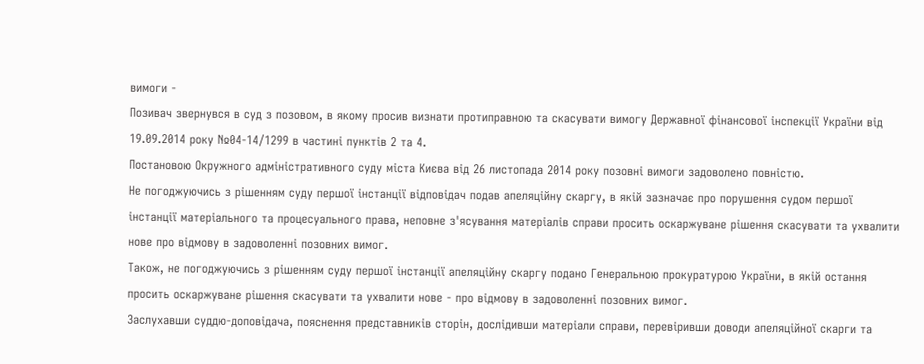вимоги -
Позивач звернувся в суд з позовом, в якому просив визнати протиправною та скасувати вимогу Державної фінансової інспекції України від 19.09.2014 року №04-14/1299 в частині пунктів 2 та 4.
Постановою Окружного адміністративного суду міста Києва від 26 листопада 2014 року позовні вимоги задоволено повністю.
Не погоджуючись з рішенням суду першої інстанції відповідач подав апеляційну скаргу, в якій зазначає про порушення судом першої інстанції матеріального та процесуального права, неповне з'ясування матеріалів справи просить оскаржуване рішення скасувати та ухвалити нове про відмову в задоволенні позовних вимог.
Також, не погоджуючись з рішенням суду першої інстанції апеляційну скаргу подано Генеральною прокуратурою України, в якій остання просить оскаржуване рішення скасувати та ухвалити нове - про відмову в задоволенні позовних вимог.
Заслухавши суддю-доповідача, пояснення представників сторін, дослідивши матеріали справи, перевіривши доводи апеляційної скарги та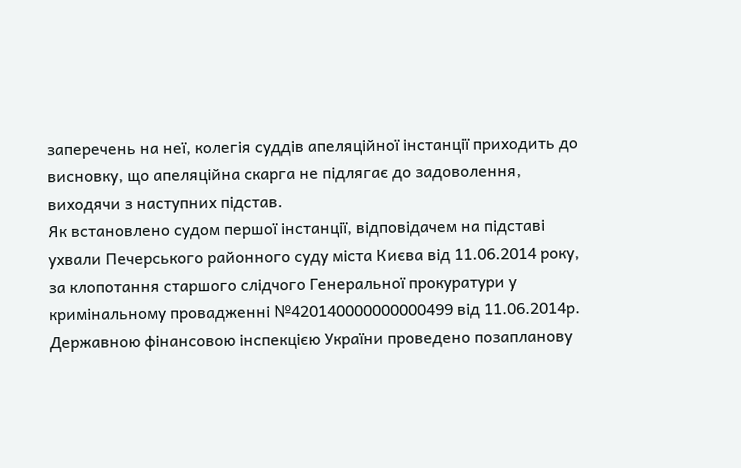заперечень на неї, колегія суддів апеляційної інстанції приходить до висновку, що апеляційна скарга не підлягає до задоволення, виходячи з наступних підстав.
Як встановлено судом першої інстанції, відповідачем на підставі ухвали Печерського районного суду міста Києва від 11.06.2014 року, за клопотання старшого слідчого Генеральної прокуратури у кримінальному провадженні №420140000000000499 від 11.06.2014р. Державною фінансовою інспекцією України проведено позапланову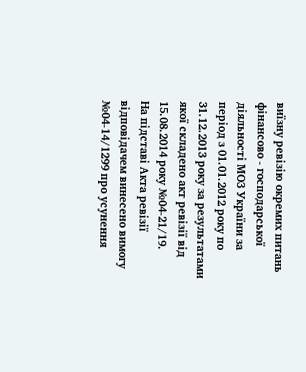виїзну ревізію окремих питань фінансово - господарської діяльності МОЗ України за період з 01.01.2012 року по 31.12.2013 року за результатами якої складено акт ревізії від 15.08.2014 року №04-21/19.
На підставі Акта ревізії відповідачем винесено вимогу №04-14/1299 про усунення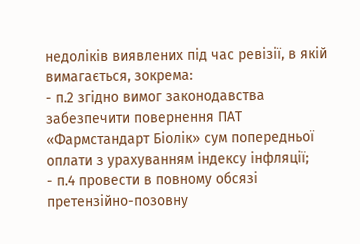недоліків виявлених під час ревізії, в якій вимагається, зокрема:
- п.2 згідно вимог законодавства забезпечити повернення ПАТ «Фармстандарт Біолік» сум попередньої оплати з урахуванням індексу інфляції;
- п.4 провести в повному обсязі претензійно-позовну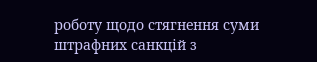роботу щодо стягнення суми штрафних санкцій з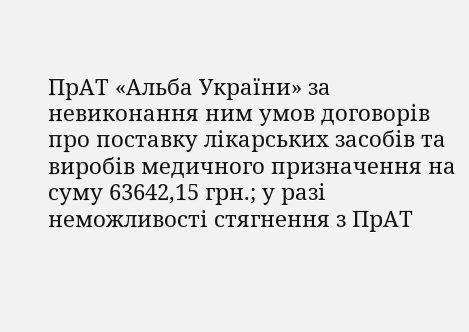ПрАТ «Альба України» за невиконання ним умов договорів про поставку лікарських засобів та виробів медичного призначення на суму 63642,15 грн.; у разі неможливості стягнення з ПрАТ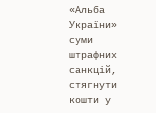«Альба України» суми штрафних санкцій, стягнути кошти у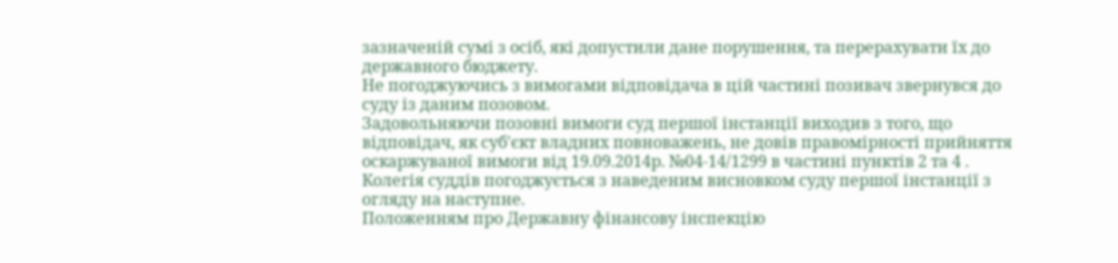зазначеній сумі з осіб, які допустили дане порушення, та перерахувати їх до державного бюджету.
Не погоджуючись з вимогами відповідача в цій частині позивач звернувся до суду із даним позовом.
Задовольняючи позовні вимоги суд першої інстанції виходив з того, що відповідач, як суб'єкт владних повноважень, не довів правомірності прийняття оскаржуваної вимоги від 19.09.2014р. №04-14/1299 в частині пунктів 2 та 4 .
Колегія суддів погоджується з наведеним висновком суду першої інстанції з огляду на наступне.
Положенням про Державну фінансову інспекцію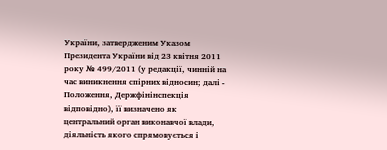України, затвердженим Указом Президента України від 23 квітня 2011 року № 499/2011 (у редакції, чинній на час виникнення спірних відносин; далі - Положення, Держфінінспекція відповідно), її визначено як центральний орган виконавчої влади, діяльність якого спрямовується і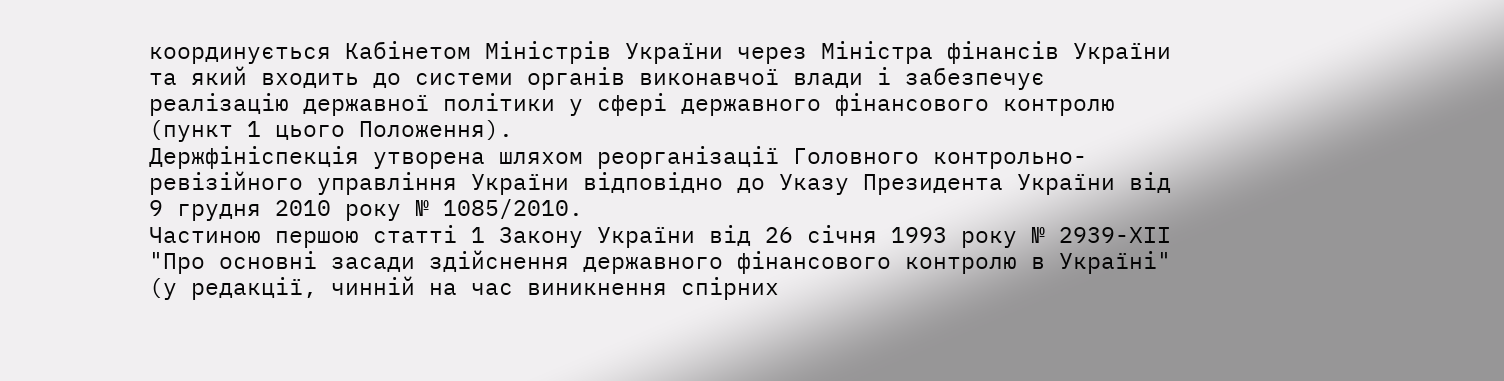координується Кабінетом Міністрів України через Міністра фінансів України та який входить до системи органів виконавчої влади і забезпечує реалізацію державної політики у сфері державного фінансового контролю (пункт 1 цього Положення).
Держфініспекція утворена шляхом реорганізації Головного контрольно-ревізійного управління України відповідно до Указу Президента України від 9 грудня 2010 року № 1085/2010.
Частиною першою статті 1 Закону України від 26 січня 1993 року № 2939-ХІІ "Про основні засади здійснення державного фінансового контролю в Україні" (у редакції, чинній на час виникнення спірних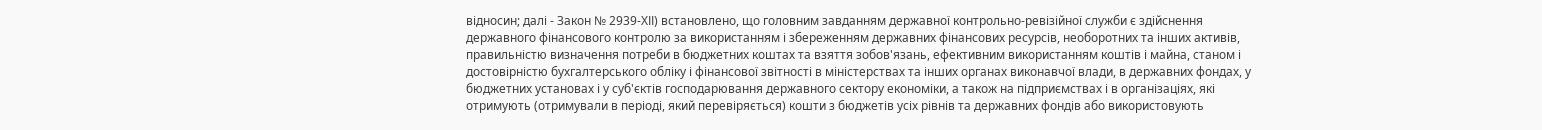відносин; далі - Закон № 2939-ХІІ) встановлено, що головним завданням державної контрольно-ревізійної служби є здійснення державного фінансового контролю за використанням і збереженням державних фінансових ресурсів, необоротних та інших активів, правильністю визначення потреби в бюджетних коштах та взяття зобов'язань, ефективним використанням коштів і майна, станом і достовірністю бухгалтерського обліку і фінансової звітності в міністерствах та інших органах виконавчої влади, в державних фондах, у бюджетних установах і у суб'єктів господарювання державного сектору економіки, а також на підприємствах і в організаціях, які отримують (отримували в періоді, який перевіряється) кошти з бюджетів усіх рівнів та державних фондів або використовують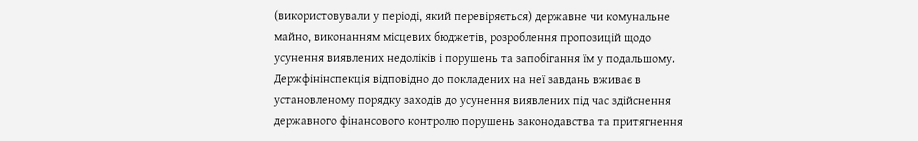(використовували у періоді, який перевіряється) державне чи комунальне майно, виконанням місцевих бюджетів, розроблення пропозицій щодо усунення виявлених недоліків і порушень та запобігання їм у подальшому.
Держфінінспекція відповідно до покладених на неї завдань вживає в установленому порядку заходів до усунення виявлених під час здійснення державного фінансового контролю порушень законодавства та притягнення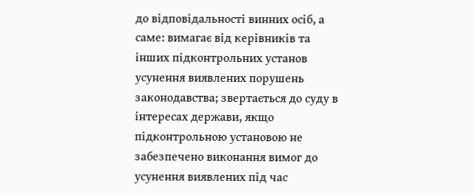до відповідальності винних осіб, а саме: вимагає від керівників та інших підконтрольних установ усунення виявлених порушень законодавства; звертається до суду в інтересах держави, якщо підконтрольною установою не забезпечено виконання вимог до усунення виявлених під час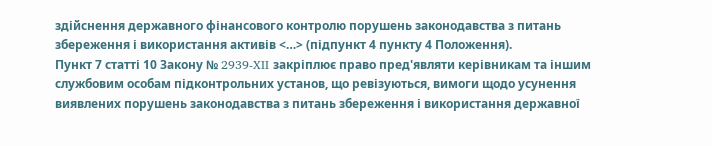здійснення державного фінансового контролю порушень законодавства з питань збереження і використання активів <…> (підпункт 4 пункту 4 Положення).
Пункт 7 статті 10 Закону № 2939-XII закріплює право пред'являти керівникам та іншим службовим особам підконтрольних установ, що ревізуються, вимоги щодо усунення виявлених порушень законодавства з питань збереження і використання державної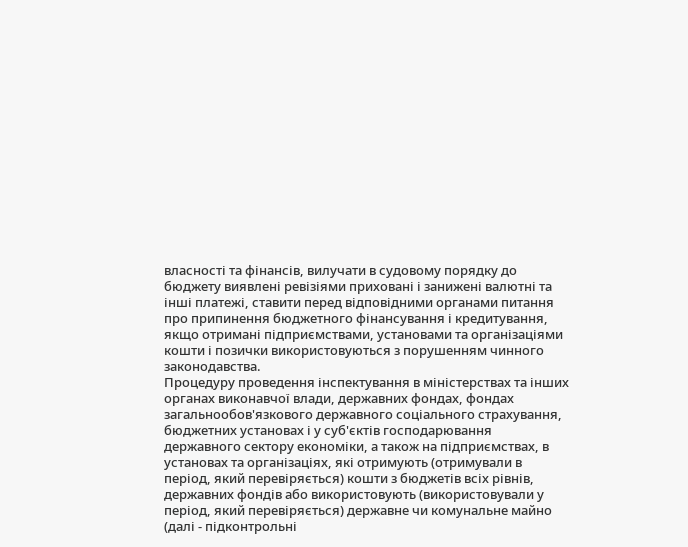власності та фінансів, вилучати в судовому порядку до бюджету виявлені ревізіями приховані і занижені валютні та інші платежі, ставити перед відповідними органами питання про припинення бюджетного фінансування і кредитування, якщо отримані підприємствами, установами та організаціями кошти і позички використовуються з порушенням чинного законодавства.
Процедуру проведення інспектування в міністерствах та інших органах виконавчої влади, державних фондах, фондах загальнообов'язкового державного соціального страхування, бюджетних установах і у суб'єктів господарювання державного сектору економіки, а також на підприємствах, в установах та організаціях, які отримують (отримували в період, який перевіряється) кошти з бюджетів всіх рівнів, державних фондів або використовують (використовували у період, який перевіряється) державне чи комунальне майно (далі - підконтрольні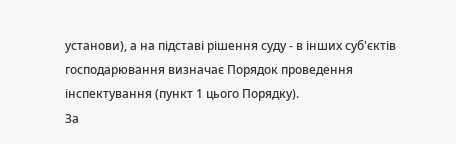установи), а на підставі рішення суду - в інших суб'єктів господарювання визначає Порядок проведення інспектування (пункт 1 цього Порядку).
За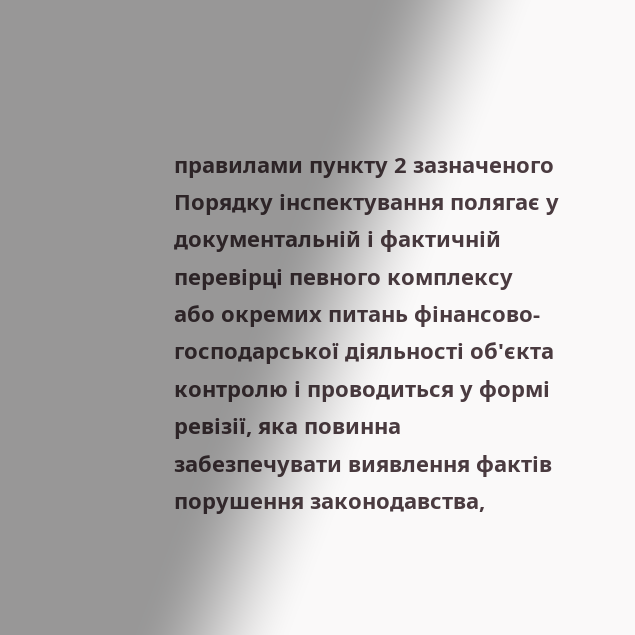правилами пункту 2 зазначеного Порядку інспектування полягає у документальній і фактичній перевірці певного комплексу або окремих питань фінансово-господарської діяльності об'єкта контролю і проводиться у формі ревізії, яка повинна забезпечувати виявлення фактів порушення законодавства,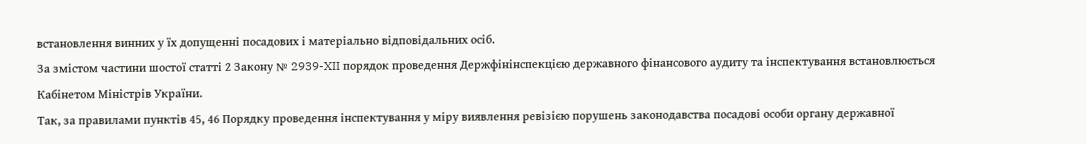встановлення винних у їх допущенні посадових і матеріально відповідальних осіб.
За змістом частини шостої статті 2 Закону № 2939-XII порядок проведення Держфінінспекцією державного фінансового аудиту та інспектування встановлюється Кабінетом Міністрів України.
Так, за правилами пунктів 45, 46 Порядку проведення інспектування у міру виявлення ревізією порушень законодавства посадові особи органу державної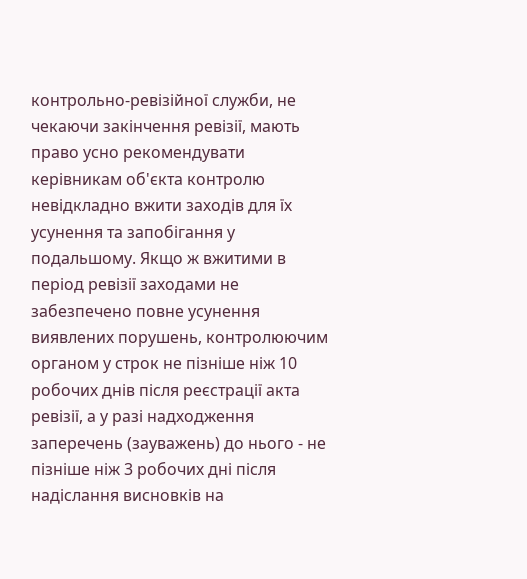контрольно-ревізійної служби, не чекаючи закінчення ревізії, мають право усно рекомендувати керівникам об'єкта контролю невідкладно вжити заходів для їх усунення та запобігання у подальшому. Якщо ж вжитими в період ревізії заходами не забезпечено повне усунення виявлених порушень, контролюючим органом у строк не пізніше ніж 10 робочих днів після реєстрації акта ревізії, а у разі надходження заперечень (зауважень) до нього - не пізніше ніж 3 робочих дні після надіслання висновків на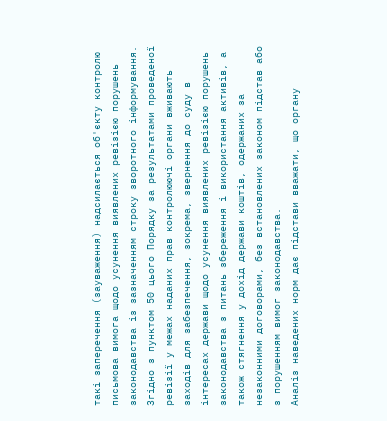такі заперечення (зауваження) надсилається об'єкту контролю письмова вимога щодо усунення виявлених ревізією порушень законодавства із зазначенням строку зворотного інформування.
Згідно з пунктом 50 цього Порядку за результатами проведеної ревізії у межах наданих прав контролюючі органи вживають заходів для забезпечення, зокрема, звернення до суду в інтересах держави щодо усунення виявлених ревізією порушень законодавства з питань збереження і використання активів, а також стягнення у дохід держави коштів, одержаних за незаконними договорами, без встановлених законом підстав або з порушенням вимог законодавства.
Аналіз наведених норм дає підстави вважати, що органу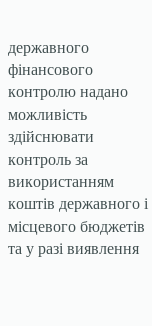державного фінансового контролю надано можливість здійснювати контроль за використанням коштів державного і місцевого бюджетів та у разі виявлення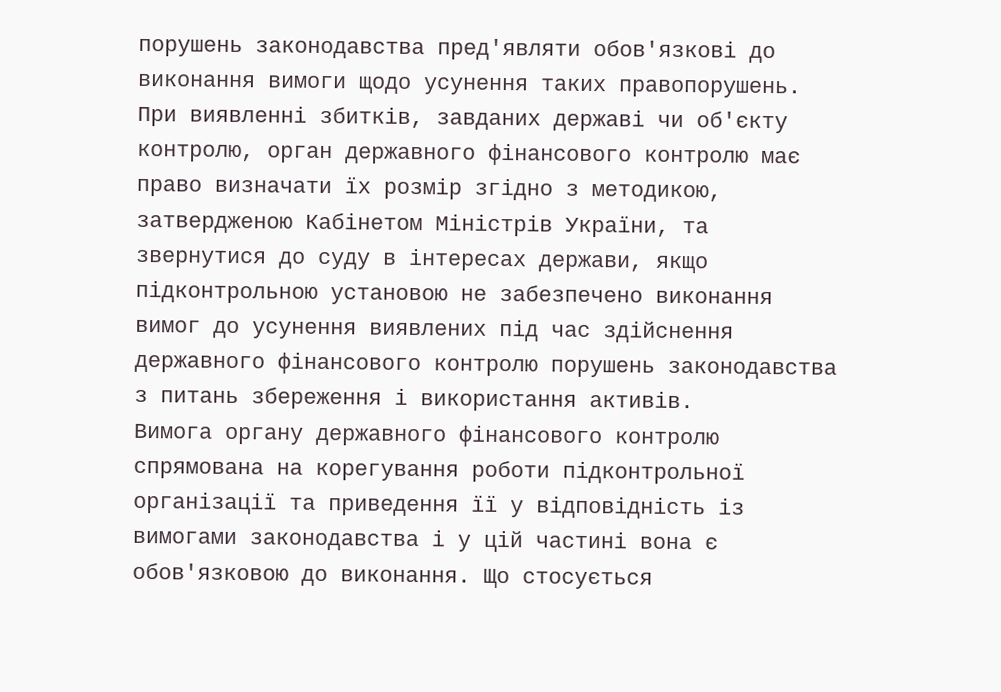порушень законодавства пред'являти обов'язкові до виконання вимоги щодо усунення таких правопорушень.
При виявленні збитків, завданих державі чи об'єкту контролю, орган державного фінансового контролю має право визначати їх розмір згідно з методикою, затвердженою Кабінетом Міністрів України, та звернутися до суду в інтересах держави, якщо підконтрольною установою не забезпечено виконання вимог до усунення виявлених під час здійснення державного фінансового контролю порушень законодавства з питань збереження і використання активів.
Вимога органу державного фінансового контролю спрямована на корегування роботи підконтрольної організації та приведення її у відповідність із вимогами законодавства і у цій частині вона є обов'язковою до виконання. Що стосується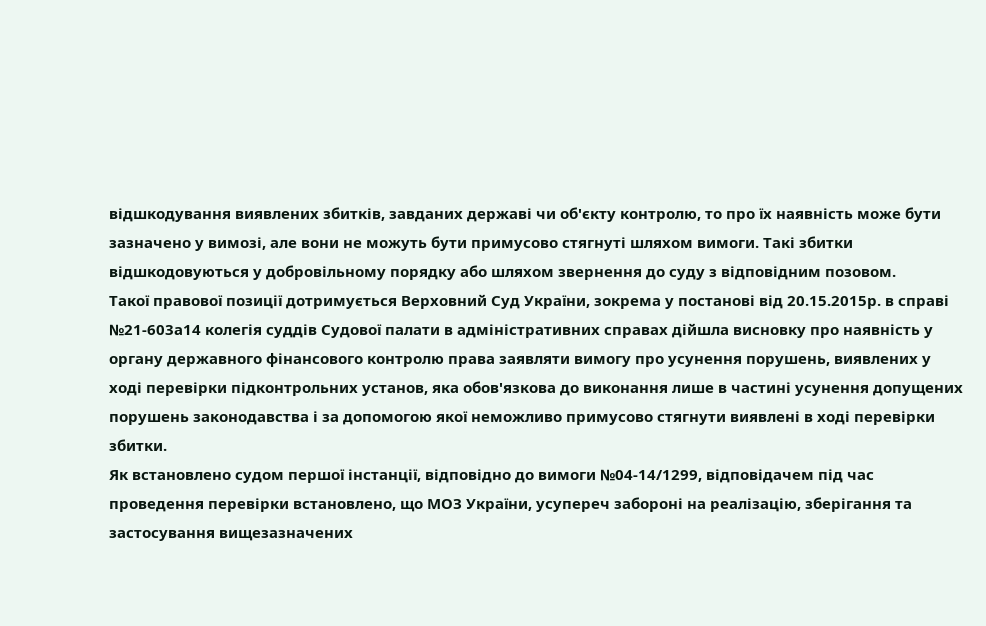відшкодування виявлених збитків, завданих державі чи об'єкту контролю, то про їх наявність може бути зазначено у вимозі, але вони не можуть бути примусово стягнуті шляхом вимоги. Такі збитки відшкодовуються у добровільному порядку або шляхом звернення до суду з відповідним позовом.
Такої правової позиції дотримується Верховний Суд України, зокрема у постанові від 20.15.2015р. в справі №21-603а14 колегія суддів Судової палати в адміністративних справах дійшла висновку про наявність у органу державного фінансового контролю права заявляти вимогу про усунення порушень, виявлених у ході перевірки підконтрольних установ, яка обов'язкова до виконання лише в частині усунення допущених порушень законодавства і за допомогою якої неможливо примусово стягнути виявлені в ході перевірки збитки.
Як встановлено судом першої інстанції, відповідно до вимоги №04-14/1299, відповідачем під час проведення перевірки встановлено, що МОЗ України, усупереч забороні на реалізацію, зберігання та застосування вищезазначених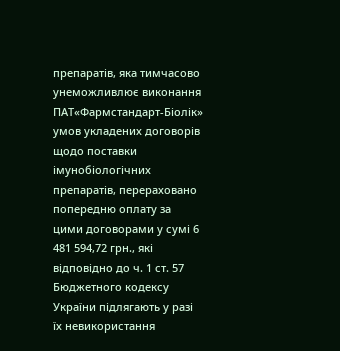препаратів, яка тимчасово унеможливлює виконання ПАТ«Фармстандарт-Біолік» умов укладених договорів щодо поставки імунобіологічних препаратів, перераховано попередню оплату за цими договорами у сумі 6 481 594,72 грн., які відповідно до ч. 1 ст. 57 Бюджетного кодексу України підлягають у разі їх невикористання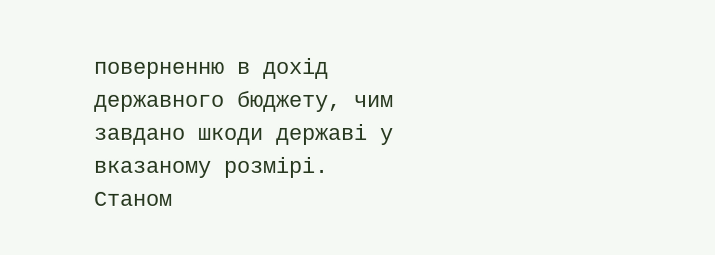поверненню в дохід державного бюджету, чим завдано шкоди державі у вказаному розмірі.
Станом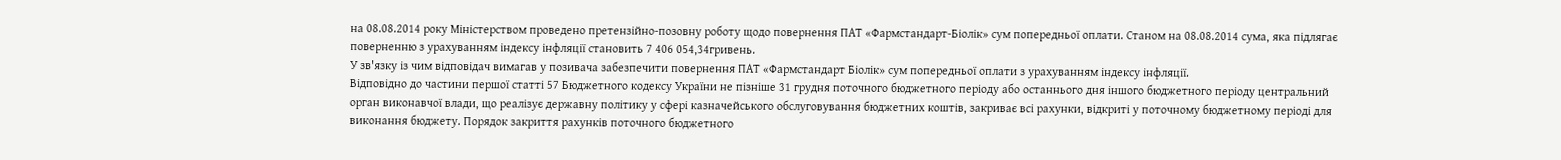на 08.08.2014 року Міністерством проведено претензійно-позовну роботу щодо повернення ПАТ «Фармстандарт-Біолік» сум попередньої оплати. Станом на 08.08.2014 сума, яка підлягає поверненню з урахуванням індексу інфляції становить 7 406 054,34гривень.
У зв'язку із чим відповідач вимагав у позивача забезпечити повернення ПАТ «Фармстандарт Біолік» сум попередньої оплати з урахуванням індексу інфляції.
Відповідно до частини першої статті 57 Бюджетного кодексу України не пізніше 31 грудня поточного бюджетного періоду або останнього дня іншого бюджетного періоду центральний орган виконавчої влади, що реалізує державну політику у сфері казначейського обслуговування бюджетних коштів, закриває всі рахунки, відкриті у поточному бюджетному періоді для виконання бюджету. Порядок закриття рахунків поточного бюджетного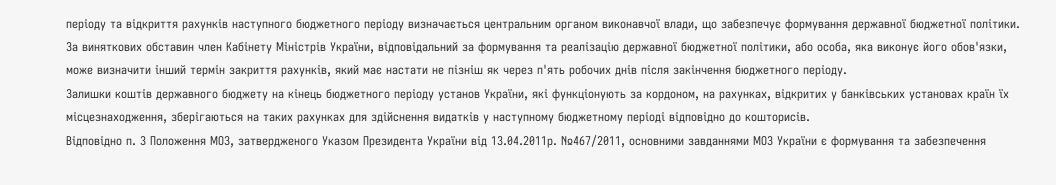періоду та відкриття рахунків наступного бюджетного періоду визначається центральним органом виконавчої влади, що забезпечує формування державної бюджетної політики. За виняткових обставин член Кабінету Міністрів України, відповідальний за формування та реалізацію державної бюджетної політики, або особа, яка виконує його обов'язки, може визначити інший термін закриття рахунків, який має настати не пізніш як через п'ять робочих днів після закінчення бюджетного періоду.
Залишки коштів державного бюджету на кінець бюджетного періоду установ України, які функціонують за кордоном, на рахунках, відкритих у банківських установах країн їх місцезнаходження, зберігаються на таких рахунках для здійснення видатків у наступному бюджетному періоді відповідно до кошторисів.
Відповідно п. 3 Положення МОЗ, затвердженого Указом Президента України від 13.04.2011р. №467/2011, основними завданнями МОЗ України є формування та забезпечення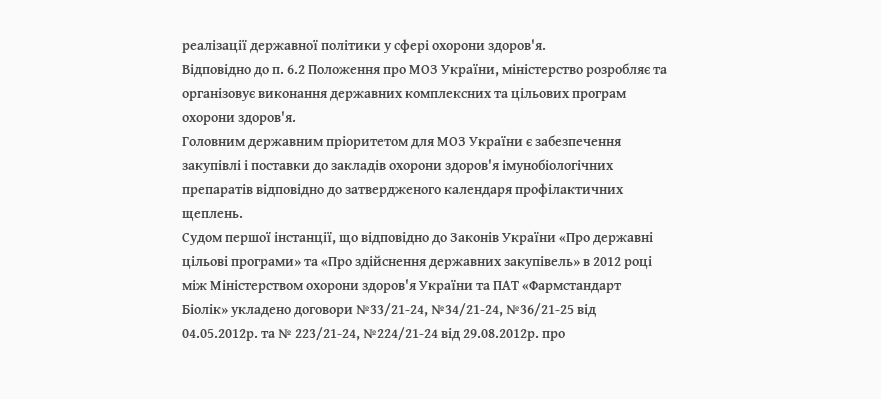реалізації державної політики у сфері охорони здоров'я.
Відповідно до п. 6.2 Положення про МОЗ України, міністерство розробляє та організовує виконання державних комплексних та цільових програм охорони здоров'я.
Головним державним пріоритетом для МОЗ України є забезпечення закупівлі і поставки до закладів охорони здоров'я імунобіологічних препаратів відповідно до затвердженого календаря профілактичних щеплень.
Судом першої інстанції, що відповідно до Законів України «Про державні цільові програми» та «Про здійснення державних закупівель» в 2012 році між Міністерством охорони здоров'я України та ПАТ «Фармстандарт Біолік» укладено договори №33/21-24, №34/21-24, №36/21-25 від 04.05.2012р. та № 223/21-24, №224/21-24 від 29.08.2012р. про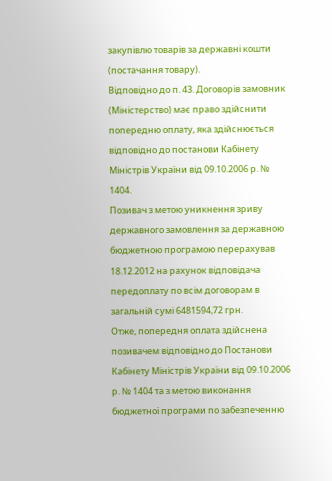закупівлю товарів за державні кошти (постачання товару).
Відповідно до п. 43. Договорів замовник (Міністерство) має право здійснити попередню оплату, яка здійснюється відповідно до постанови Кабінету Міністрів України від 09.10.2006 р. № 1404.
Позивач з метою уникнення зриву державного замовлення за державною бюджетною програмою перерахував 18.12.2012 на рахунок відповідача передоплату по всім договорам в загальній сумі 6481594,72 грн.
Отже, попередня оплата здійснена позивачем відповідно до Постанови Кабінету Міністрів України від 09.10.2006 р. № 1404 та з метою виконання бюджетної програми по забезпеченню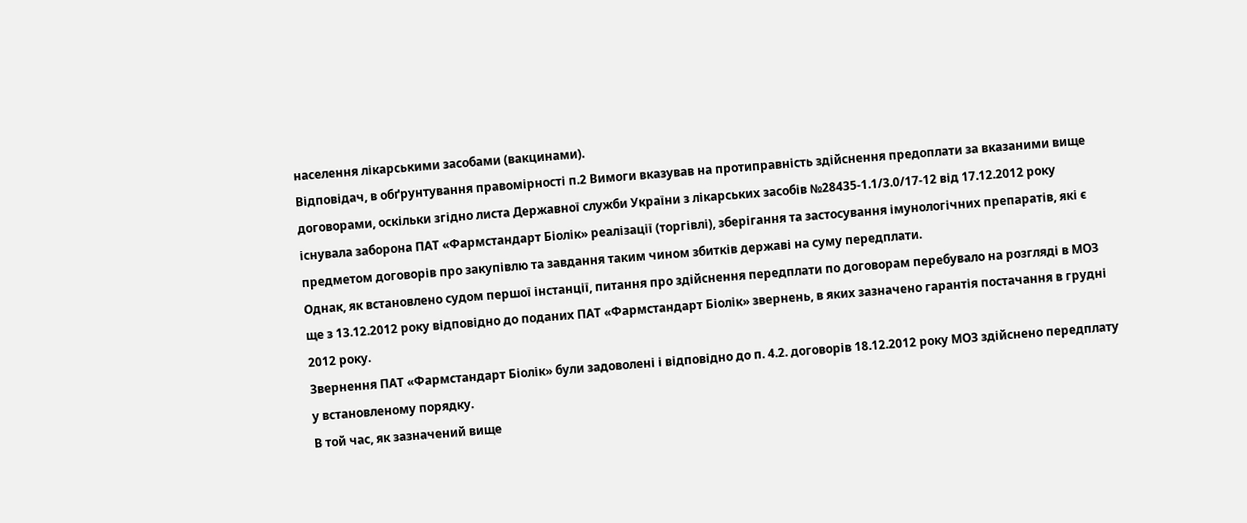населення лікарськими засобами (вакцинами).
Відповідач, в обґрунтування правомірності п.2 Вимоги вказував на протиправність здійснення предоплати за вказаними вище договорами, оскільки згідно листа Державної служби України з лікарських засобів №28435-1.1/3.0/17-12 від 17.12.2012 року існувала заборона ПАТ «Фармстандарт Біолік» реалізації (торгівлі), зберігання та застосування імунологічних препаратів, які є предметом договорів про закупівлю та завдання таким чином збитків державі на суму передплати.
Однак, як встановлено судом першої інстанції, питання про здійснення передплати по договорам перебувало на розгляді в МОЗ ще з 13.12.2012 року відповідно до поданих ПАТ «Фармстандарт Біолік» звернень, в яких зазначено гарантія постачання в грудні 2012 року.
Звернення ПАТ «Фармстандарт Біолік» були задоволені і відповідно до п. 4.2. договорів 18.12.2012 року МОЗ здійснено передплату у встановленому порядку.
В той час, як зазначений вище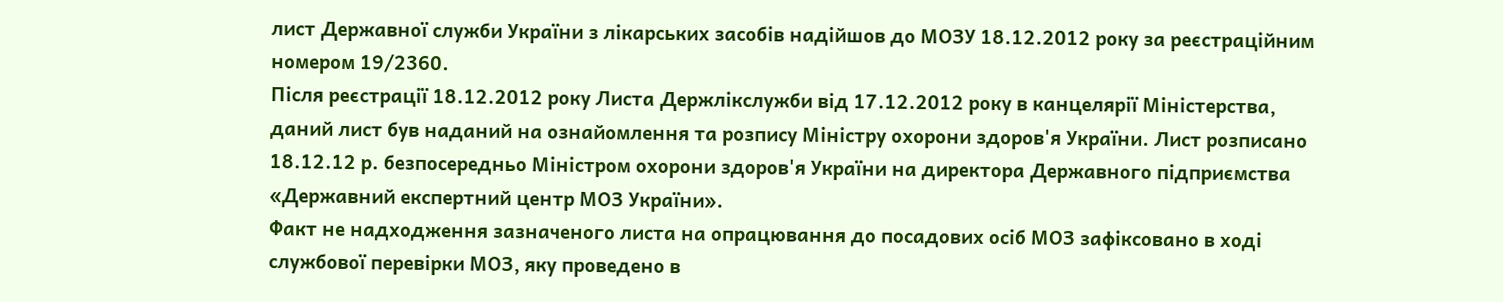лист Державної служби України з лікарських засобів надійшов до МОЗУ 18.12.2012 року за реєстраційним номером 19/2360.
Після реєстрації 18.12.2012 року Листа Держлікслужби від 17.12.2012 року в канцелярії Міністерства, даний лист був наданий на ознайомлення та розпису Міністру охорони здоров'я України. Лист розписано 18.12.12 р. безпосередньо Міністром охорони здоров'я України на директора Державного підприємства «Державний експертний центр МОЗ України».
Факт не надходження зазначеного листа на опрацювання до посадових осіб МОЗ зафіксовано в ході службової перевірки МОЗ, яку проведено в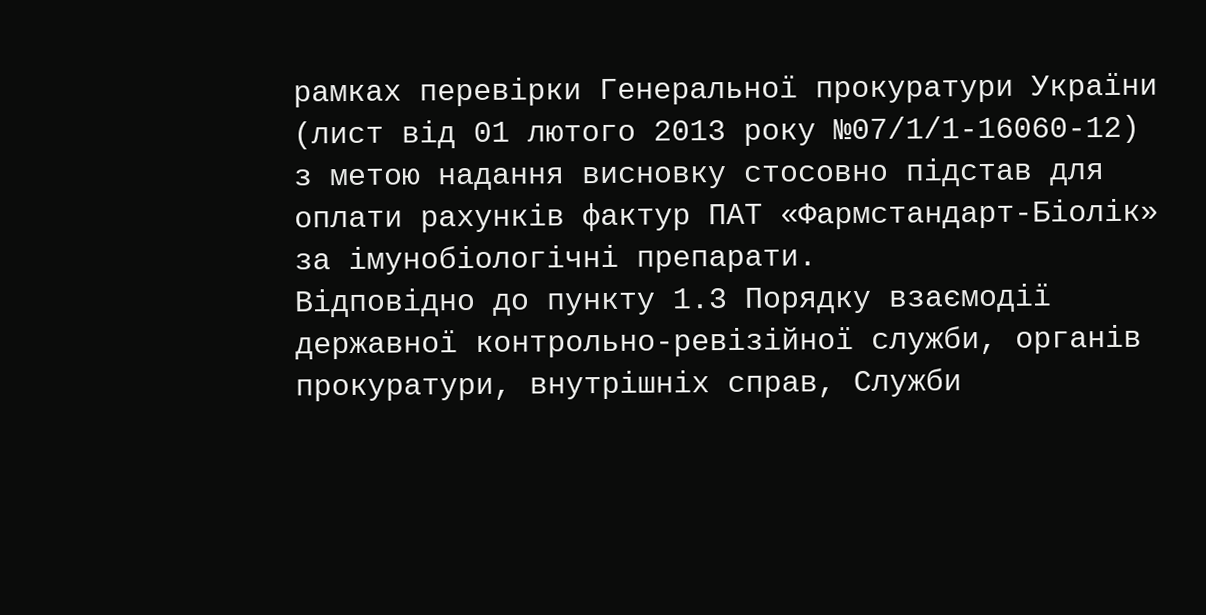рамках перевірки Генеральної прокуратури України (лист від 01 лютого 2013 року №07/1/1-16060-12) з метою надання висновку стосовно підстав для оплати рахунків фактур ПАТ «Фармстандарт-Біолік» за імунобіологічні препарати.
Відповідно до пункту 1.3 Порядку взаємодії державної контрольно-ревізійної служби, органів прокуратури, внутрішніх справ, Служби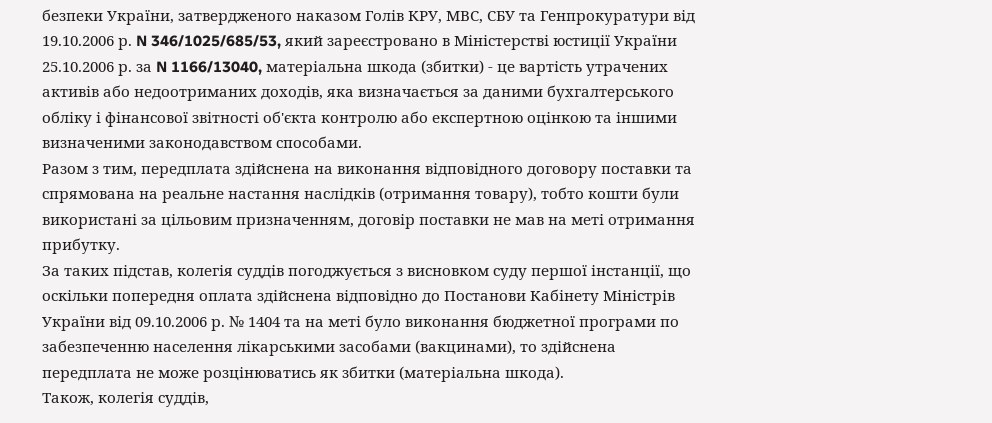безпеки України, затвердженого наказом Голів КРУ, МВС, СБУ та Генпрокуратури від 19.10.2006 р. N 346/1025/685/53, який зареєстровано в Міністерстві юстиції України 25.10.2006 р. за N 1166/13040, матеріальна шкода (збитки) - це вартість утрачених активів або недоотриманих доходів, яка визначається за даними бухгалтерського обліку і фінансової звітності об'єкта контролю або експертною оцінкою та іншими визначеними законодавством способами.
Разом з тим, передплата здійснена на виконання відповідного договору поставки та спрямована на реальне настання наслідків (отримання товару), тобто кошти були використані за цільовим призначенням, договір поставки не мав на меті отримання прибутку.
За таких підстав, колегія суддів погоджується з висновком суду першої інстанції, що оскільки попередня оплата здійснена відповідно до Постанови Кабінету Міністрів України від 09.10.2006 р. № 1404 та на меті було виконання бюджетної програми по забезпеченню населення лікарськими засобами (вакцинами), то здійснена передплата не може розцінюватись як збитки (матеріальна шкода).
Також, колегія суддів,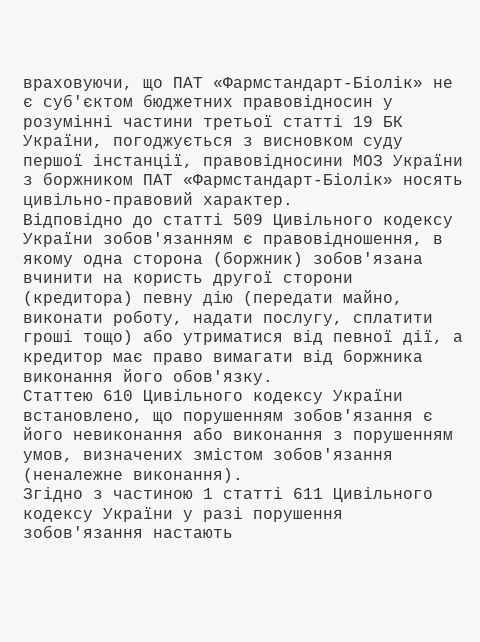враховуючи, що ПАТ «Фармстандарт-Біолік» не є суб'єктом бюджетних правовідносин у розумінні частини третьої статті 19 БК України, погоджується з висновком суду першої інстанції, правовідносини МОЗ України з боржником ПАТ «Фармстандарт-Біолік» носять цивільно-правовий характер.
Відповідно до статті 509 Цивільного кодексу України зобов'язанням є правовідношення, в якому одна сторона (боржник) зобов'язана вчинити на користь другої сторони (кредитора) певну дію (передати майно, виконати роботу, надати послугу, сплатити гроші тощо) або утриматися від певної дії, а кредитор має право вимагати від боржника виконання його обов'язку.
Статтею 610 Цивільного кодексу України встановлено, що порушенням зобов'язання є його невиконання або виконання з порушенням умов, визначених змістом зобов'язання (неналежне виконання).
Згідно з частиною 1 статті 611 Цивільного кодексу України у разі порушення зобов'язання настають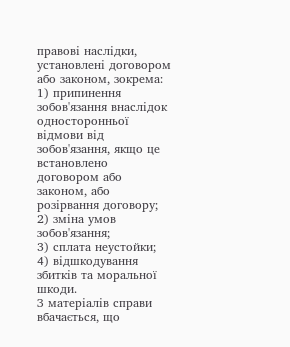правові наслідки, установлені договором або законом, зокрема:
1) припинення зобов'язання внаслідок односторонньої відмови від зобов'язання, якщо це встановлено договором або законом, або розірвання договору;
2) зміна умов зобов'язання;
3) сплата неустойки;
4) відшкодування збитків та моральної шкоди.
З матеріалів справи вбачається, що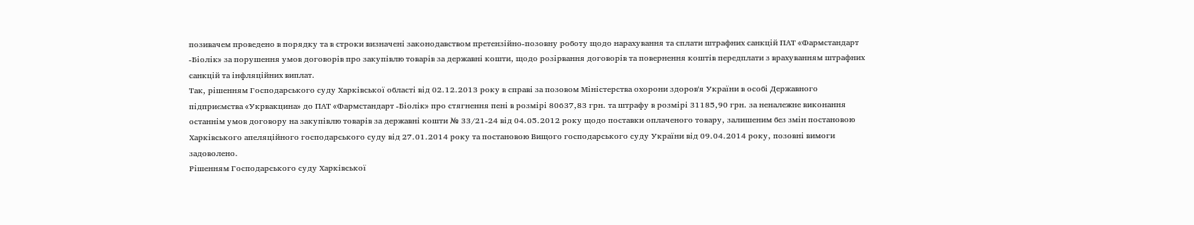позивачем проведено в порядку та в строки визначені законодавством претензійно-позовну роботу щодо нарахування та сплати штрафних санкцій ПАТ «Фармстандарт -Біолік» за порушення умов договорів про закупівлю товарів за державні кошти, щодо розірвання договорів та повернення коштів передплати з врахуванням штрафних санкцій та інфляційних виплат.
Так, рішенням Господарського суду Харківської області від 02.12.2013 року в справі за позовом Міністерства охорони здоров'я України в особі Державного підприємства «Укрвакцина» до ПАТ «Фармстандарт -Біолік» про стягнення пені в розмірі 80637,83 грн. та штрафу в розмірі 31185,90 грн. за неналежне виконання останнім умов договору на закупівлю товарів за державні кошти № 33/21-24 від 04.05.2012 року щодо поставки оплаченого товару, залишеним без змін постановою Харківського апеляційного господарського суду від 27.01.2014 року та постановою Вищого господарського суду України від 09.04.2014 року, позовні вимоги задоволено.
Рішенням Господарського суду Харківської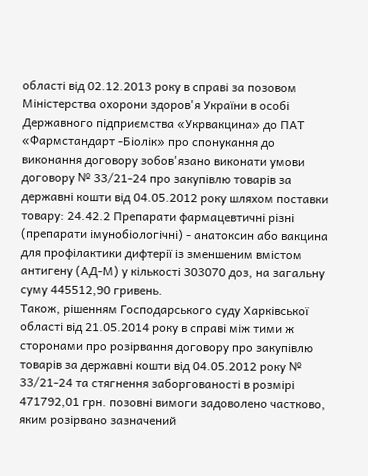області від 02.12.2013 року в справі за позовом Міністерства охорони здоров'я України в особі Державного підприємства «Укрвакцина» до ПАТ «Фармстандарт -Біолік» про спонукання до виконання договору зобов'язано виконати умови договору № 33/21-24 про закупівлю товарів за державні кошти від 04.05.2012 року шляхом поставки товару: 24.42.2 Препарати фармацевтичні різні (препарати імунобіологічні) - анатоксин або вакцина для профілактики дифтерії із зменшеним вмістом антигену (АД-М) у кількості 303070 доз, на загальну суму 445512,90 гривень.
Також, рішенням Господарського суду Харківської області від 21.05.2014 року в справі між тими ж сторонами про розірвання договору про закупівлю товарів за державні кошти від 04.05.2012 року № 33/21-24 та стягнення заборгованості в розмірі 471792,01 грн. позовні вимоги задоволено частково, яким розірвано зазначений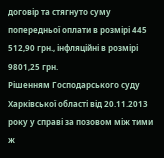договір та стягнуто суму попередньої оплати в розмірі 445 512,90 грн., інфляційні в розмірі 9801,25 грн.
Рішенням Господарського суду Харківської області від 20.11.2013 року у справі за позовом між тими ж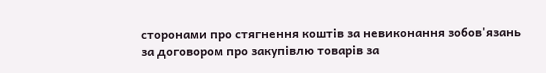сторонами про стягнення коштів за невиконання зобов'язань за договором про закупівлю товарів за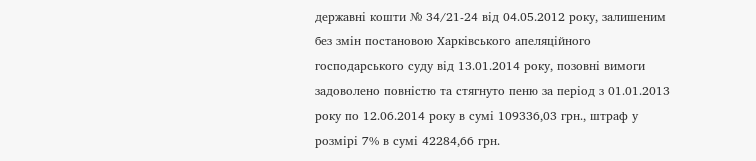державні кошти № 34/21-24 від 04.05.2012 року, залишеним без змін постановою Харківського апеляційного господарського суду від 13.01.2014 року, позовні вимоги задоволено повністю та стягнуто пеню за період з 01.01.2013 року по 12.06.2014 року в сумі 109336,03 грн., штраф у розмірі 7% в сумі 42284,66 грн.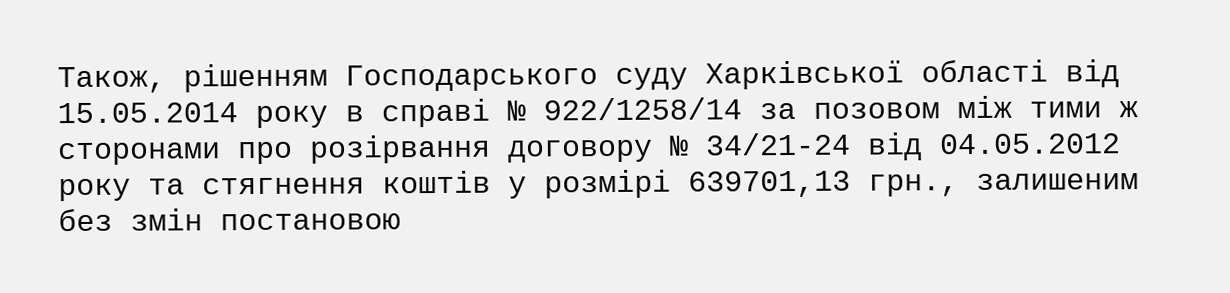Також, рішенням Господарського суду Харківської області від 15.05.2014 року в справі № 922/1258/14 за позовом між тими ж сторонами про розірвання договору № 34/21-24 від 04.05.2012 року та стягнення коштів у розмірі 639701,13 грн., залишеним без змін постановою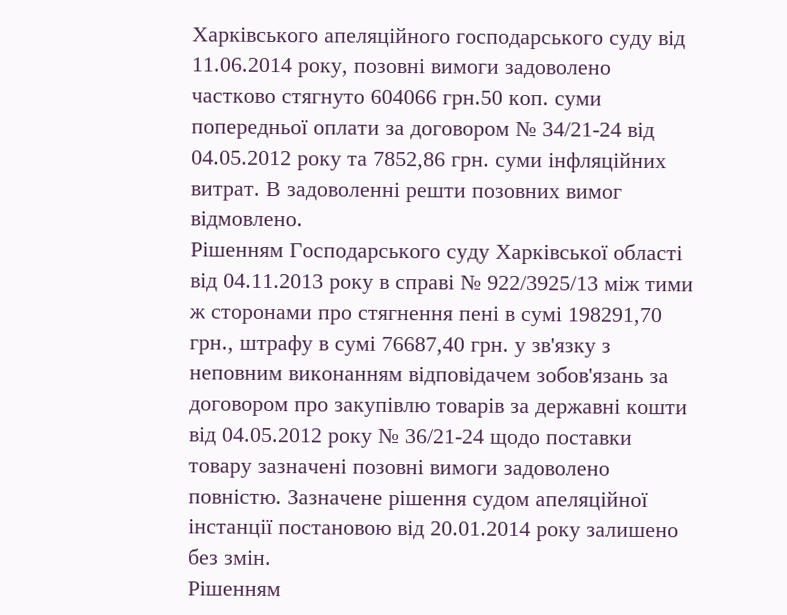Харківського апеляційного господарського суду від 11.06.2014 року, позовні вимоги задоволено частково стягнуто 604066 грн.50 коп. суми попередньої оплати за договором № 34/21-24 від 04.05.2012 року та 7852,86 грн. суми інфляційних витрат. В задоволенні решти позовних вимог відмовлено.
Рішенням Господарського суду Харківської області від 04.11.2013 року в справі № 922/3925/13 між тими ж сторонами про стягнення пені в сумі 198291,70 грн., штрафу в сумі 76687,40 грн. у зв'язку з неповним виконанням відповідачем зобов'язань за договором про закупівлю товарів за державні кошти від 04.05.2012 року № 36/21-24 щодо поставки товару зазначені позовні вимоги задоволено повністю. Зазначене рішення судом апеляційної інстанції постановою від 20.01.2014 року залишено без змін.
Рішенням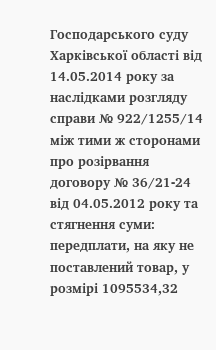Господарського суду Харківської області від 14.05.2014 року за наслідками розгляду справи № 922/1255/14 між тими ж сторонами про розірвання договору № 36/21-24 від 04.05.2012 року та стягнення суми: передплати, на яку не поставлений товар, у розмірі 1095534,32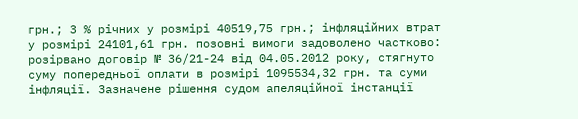грн.; 3 % річних у розмірі 40519,75 грн.; інфляційних втрат у розмірі 24101,61 грн. позовні вимоги задоволено частково: розірвано договір № 36/21-24 від 04.05.2012 року, стягнуто суму попередньої оплати в розмірі 1095534,32 грн. та суми інфляції. Зазначене рішення судом апеляційної інстанції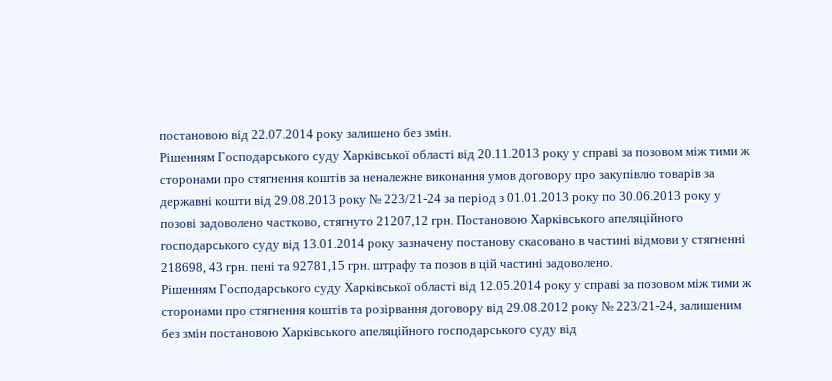постановою від 22.07.2014 року залишено без змін.
Рішенням Господарського суду Харківської області від 20.11.2013 року у справі за позовом між тими ж сторонами про стягнення коштів за неналежне виконання умов договору про закупівлю товарів за державні кошти від 29.08.2013 року № 223/21-24 за період з 01.01.2013 року по 30.06.2013 року у позові задоволено частково, стягнуто 21207,12 грн. Постановою Харківського апеляційного господарського суду від 13.01.2014 року зазначену постанову скасовано в частині відмови у стягненні 218698, 43 грн. пені та 92781,15 грн. штрафу та позов в цій частині задоволено.
Рішенням Господарського суду Харківської області від 12.05.2014 року у справі за позовом між тими ж сторонами про стягнення коштів та розірвання договору від 29.08.2012 року № 223/21-24, залишеним без змін постановою Харківського апеляційного господарського суду від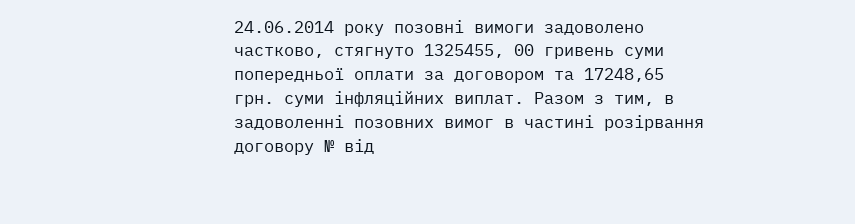24.06.2014 року позовні вимоги задоволено частково, стягнуто 1325455, 00 гривень суми попередньої оплати за договором та 17248,65 грн. суми інфляційних виплат. Разом з тим, в задоволенні позовних вимог в частині розірвання договору № від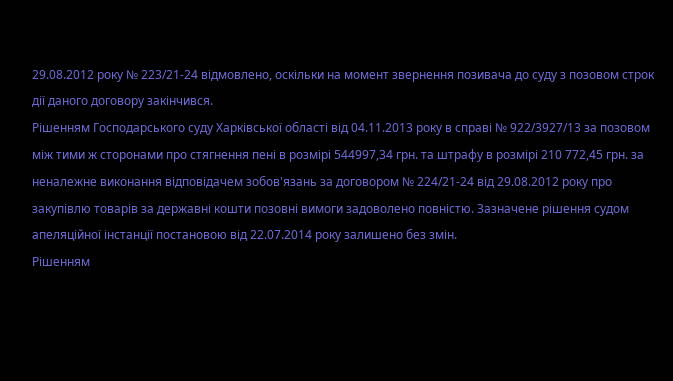29.08.2012 року № 223/21-24 відмовлено, оскільки на момент звернення позивача до суду з позовом строк дії даного договору закінчився.
Рішенням Господарського суду Харківської області від 04.11.2013 року в справі № 922/3927/13 за позовом між тими ж сторонами про стягнення пені в розмірі 544997,34 грн. та штрафу в розмірі 210 772,45 грн. за неналежне виконання відповідачем зобов'язань за договором № 224/21-24 від 29.08.2012 року про закупівлю товарів за державні кошти позовні вимоги задоволено повністю. Зазначене рішення судом апеляційної інстанції постановою від 22.07.2014 року залишено без змін.
Рішенням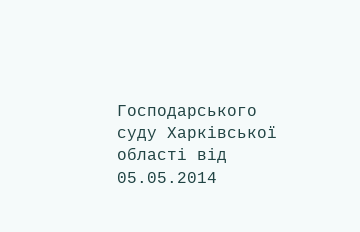Господарського суду Харківської області від 05.05.2014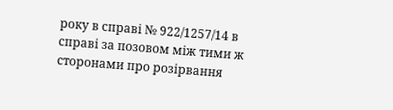року в справі № 922/1257/14 в справі за позовом між тими ж сторонами про розірвання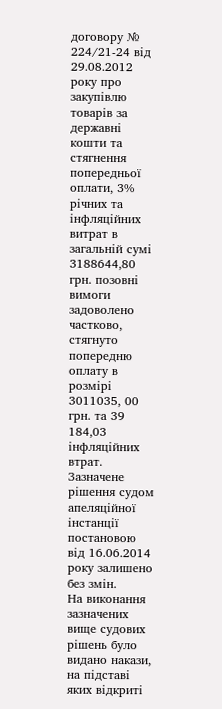договору № 224/21-24 від 29.08.2012 року про закупівлю товарів за державні кошти та стягнення попередньої оплати, 3% річних та інфляційних витрат в загальній сумі 3188644,80 грн. позовні вимоги задоволено частково, стягнуто попередню оплату в розмірі 3011035, 00 грн. та 39 184,03 інфляційних втрат. Зазначене рішення судом апеляційної інстанції постановою від 16.06.2014 року залишено без змін.
На виконання зазначених вище судових рішень було видано накази, на підставі яких відкриті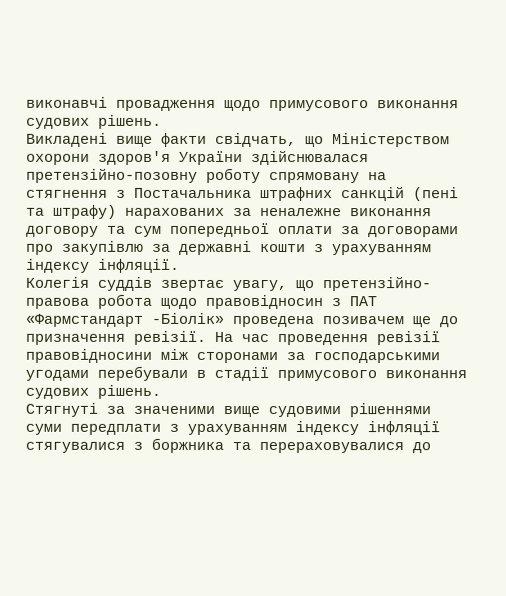виконавчі провадження щодо примусового виконання судових рішень.
Викладені вище факти свідчать, що Міністерством охорони здоров'я України здійснювалася претензійно-позовну роботу спрямовану на стягнення з Постачальника штрафних санкцій (пені та штрафу) нарахованих за неналежне виконання договору та сум попередньої оплати за договорами про закупівлю за державні кошти з урахуванням індексу інфляції.
Колегія суддів звертає увагу, що претензійно-правова робота щодо правовідносин з ПАТ «Фармстандарт -Біолік» проведена позивачем ще до призначення ревізії. На час проведення ревізії правовідносини між сторонами за господарськими угодами перебували в стадії примусового виконання судових рішень.
Стягнуті за значеними вище судовими рішеннями суми передплати з урахуванням індексу інфляції стягувалися з боржника та перераховувалися до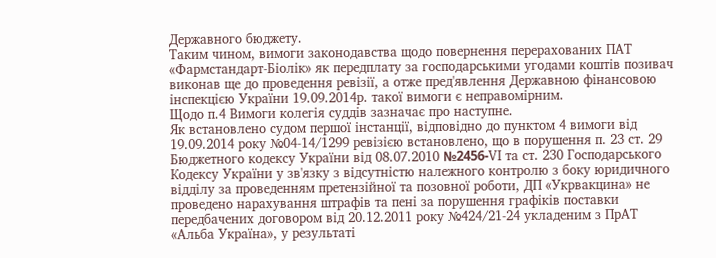Державного бюджету.
Таким чином, вимоги законодавства щодо повернення перерахованих ПАТ «Фармстандарт-Біолік» як передплату за господарськими угодами коштів позивач виконав ще до проведення ревізії, а отже пред'явлення Державною фінансовою інспекцією України 19.09.2014р. такої вимоги є неправомірним.
Щодо п.4 Вимоги колегія суддів зазначає про наступне.
Як встановлено судом першої інстанції, відповідно до пунктом 4 вимоги від 19.09.2014 року №04-14/1299 ревізією встановлено, що в порушення п. 23 ст. 29 Бюджетного кодексу України від 08.07.2010 №2456-VІ та ст. 230 Господарського Кодексу України у зв'язку з відсутністю належного контролю з боку юридичного відділу за проведенням претензійної та позовної роботи, ДП «Укрвакцина» не проведено нарахування штрафів та пені за порушення графіків поставки передбачених договором від 20.12.2011 року №424/21-24 укладеним з ПрАТ «Альба Україна», у результаті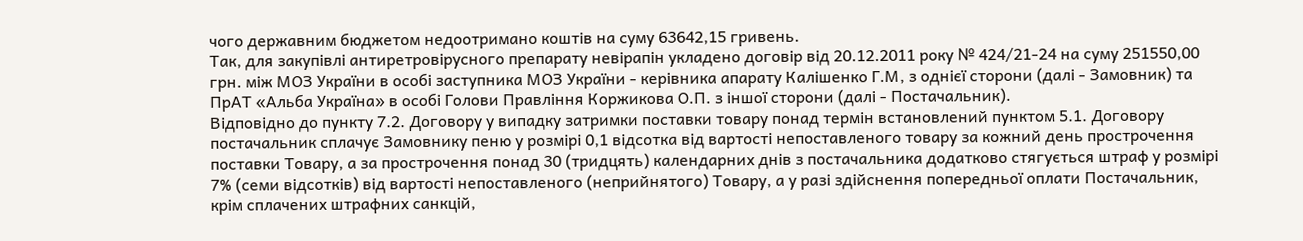чого державним бюджетом недоотримано коштів на суму 63642,15 гривень.
Так, для закупівлі антиретровірусного препарату невірапін укладено договір від 20.12.2011 року № 424/21-24 на суму 251550,00 грн. між МОЗ України в особі заступника МОЗ України - керівника апарату Калішенко Г.М, з однієї сторони (далі - Замовник) та ПрАТ «Альба Україна» в особі Голови Правління Коржикова О.П. з іншої сторони (далі - Постачальник).
Відповідно до пункту 7.2. Договору у випадку затримки поставки товару понад термін встановлений пунктом 5.1. Договору постачальник сплачує Замовнику пеню у розмірі 0,1 відсотка від вартості непоставленого товару за кожний день прострочення поставки Товару, а за прострочення понад 30 (тридцять) календарних днів з постачальника додатково стягується штраф у розмірі 7% (семи відсотків) від вартості непоставленого (неприйнятого) Товару, а у разі здійснення попередньої оплати Постачальник, крім сплачених штрафних санкцій,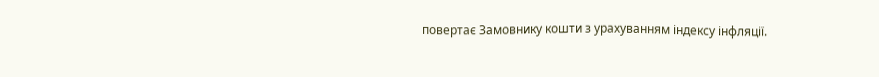повертає Замовнику кошти з урахуванням індексу інфляції.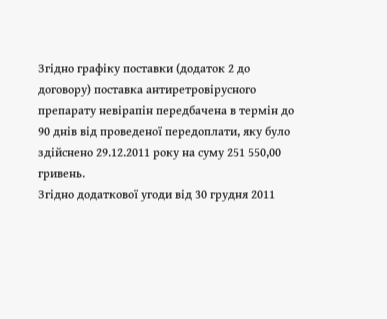Згідно графіку поставки (додаток 2 до договору) поставка антиретровірусного препарату невірапін передбачена в термін до 90 днів від проведеної передоплати, яку було здійснено 29.12.2011 року на суму 251 550,00 гривень.
Згідно додаткової угоди від 30 грудня 2011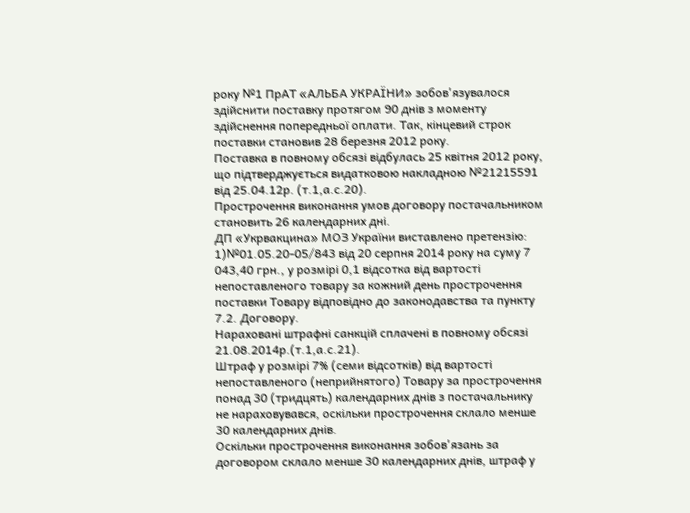року №1 ПрАТ «АЛЬБА УКРАЇНИ» зобов'язувалося здійснити поставку протягом 90 днів з моменту здійснення попередньої оплати. Так, кінцевий строк поставки становив 28 березня 2012 року.
Поставка в повному обсязі відбулась 25 квітня 2012 року, що підтверджується видатковою накладною №21215591 від 25.04.12р. (т.1,а.с.20).
Прострочення виконання умов договору постачальником становить 26 календарних дні.
ДП «Укрвакцина» МОЗ України виставлено претензію:
1)№01.05.20-05/843 від 20 серпня 2014 року на суму 7 043,40 грн., у розмірі 0,1 відсотка від вартості непоставленого товару за кожний день прострочення поставки Товару відповідно до законодавства та пункту 7.2. Договору.
Нараховані штрафні санкцій сплачені в повному обсязі 21.08.2014р.(т.1,а.с.21).
Штраф у розмірі 7% (семи відсотків) від вартості непоставленого (неприйнятого) Товару за прострочення понад 30 (тридцять) календарних днів з постачальнику не нараховувався, оскільки прострочення склало менше 30 календарних днів.
Оскільки прострочення виконання зобов'язань за договором склало менше 30 календарних днів, штраф у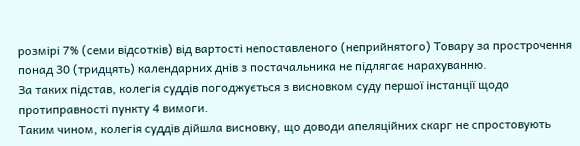розмірі 7% (семи відсотків) від вартості непоставленого (неприйнятого) Товару за прострочення понад 30 (тридцять) календарних днів з постачальника не підлягає нарахуванню.
За таких підстав, колегія суддів погоджується з висновком суду першої інстанції щодо протиправності пункту 4 вимоги.
Таким чином, колегія суддів дійшла висновку, що доводи апеляційних скарг не спростовують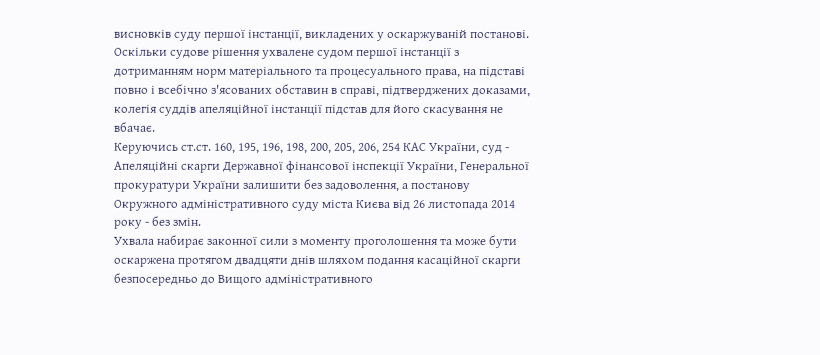висновків суду першої інстанції, викладених у оскаржуваній постанові.
Оскільки судове рішення ухвалене судом першої інстанції з дотриманням норм матеріального та процесуального права, на підставі повно і всебічно з'ясованих обставин в справі, підтверджених доказами, колегія суддів апеляційної інстанції підстав для його скасування не вбачає.
Керуючись ст.ст. 160, 195, 196, 198, 200, 205, 206, 254 КАС України, суд -
Апеляційні скарги Державної фінансової інспекції України, Генеральної прокуратури України залишити без задоволення, а постанову Окружного адміністративного суду міста Києва від 26 листопада 2014 року - без змін.
Ухвала набирає законної сили з моменту проголошення та може бути оскаржена протягом двадцяти днів шляхом подання касаційної скарги безпосередньо до Вищого адміністративного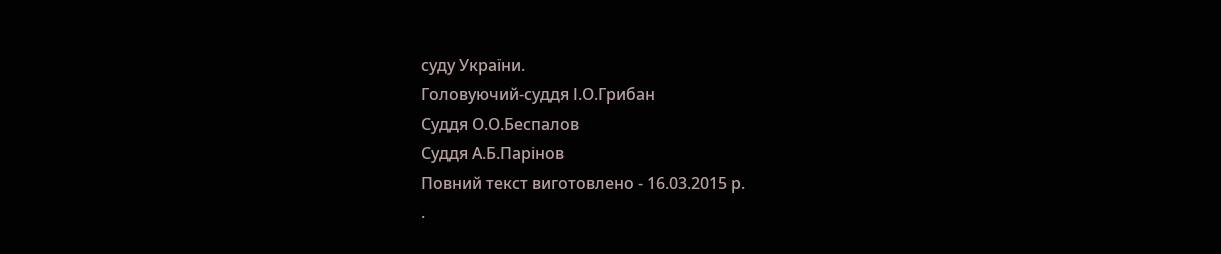суду України.
Головуючий-суддя І.О.Грибан
Суддя О.О.Беспалов
Суддя А.Б.Парінов
Повний текст виготовлено - 16.03.2015 р.
.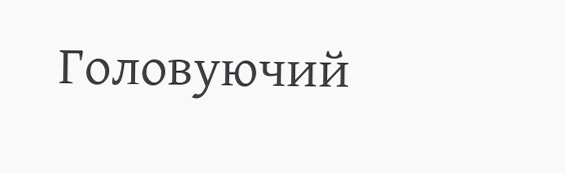Головуючий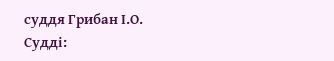суддя Грибан І.О.
Судді: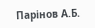Парінов А.Б.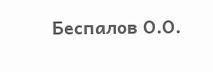Беспалов О.О.